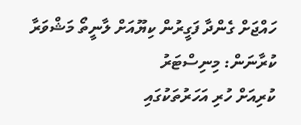ހައްޖަށް ގެންދާ ފަގީރުން ކިޔޫއަށް ލާނީތޯ މަޝްވަރާ ކުރާނަން: މިނިސްޓަރު
ކުރިއަށް ހުރި އަހަރުތަކުގައި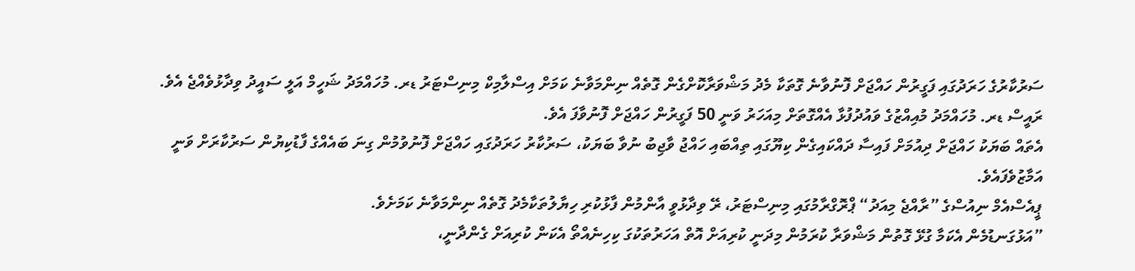ސަރުކާރުގެ ހަރަދުގައި ފަގީރުން ހައްޖަށް ފޮނުވާނެ ގޮތަކާ މެދު މަޝްވަރާކޮށްގެން ގޮތެއް ނިންމަވާނެ ކަމަށް އިސްލާމިކް މިނިސްޓަރު ޑރ. މުހައްމަދު ޝަހީމް އަލީ ސައީދު ވިދާޅުވެއްޖެ އެވެ.
ރައީސް ޑރ. މުހައްމަދު މުއިއްޒުގެ ވައުދުފުޅާ އެއްގޮތަށް މިއަހަރު ވަނީ 50 ފަގީރުން ހައްޖަށް ފޮނުވާފަ އެވެ.
އެތައް ބަޔަކު ހައްޖަށް ދިއުމަށް ފައިސާ ދައްކައިގެން ކިޔޫގައި ތިއްބައި ހައްޖު ވާޖިބު ނުވާ ބަޔަކު، ސަރުކާރު ހަރަދުގައި ހައްޖަށް ފޮނުވުމުން ގިނަ ބައެއްގެ ފާޑުކިޔުން ސަރުކާރަށް ވަނީ އަމާޒުވެފައެވެ.
ޕީއެސްއެމް ނިއުސްގެ ”ރާއްޖެ މިއަދު“ ޕްރޮގްރާމުގައި މިނިސްޓަރު، ރޭ ވިދާޅުވީ އާންމުން ފާޅުކުރި ހިޔާލުތަކާމެދު ގޮތެއް ނިންމަވާނެ ކަމަށެވެ.
”އަޅުގަނޑުމެން އެކަމާ ގުޅޭ ގޮތުން މަޝްވަރާ ކުރަމުން މިދަނީ ކުރިއަށް އޮތް އަހަރުތަކުގަ ކިހިނެއްތޯ އެކަން ކުރިއަށް ގެންދާނީ،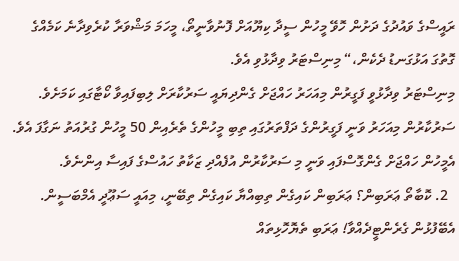ރައީސްގެ ވައުދުގެ ދަށުން ހޮވޭ މީހުން ސީދާ ކިޔޫއަށް ފޮނުވާނީތޯ، މީހަމަ މަޝްވަރާ ކުރެވިދާނެ ކަމެއްގެ ގޮތުގަ އަޅުގަނޑު ދެކެން،“ މިނިސްޓަރު ވިދާޅުވި އެވެ.
މިނިސްޓަރު ވިދާޅުވީ ފަގީރުން މިއަހަރު ހައްޖަށް ގެންދިޔައީ ސަރުކާރަށް ލިބިފައިވާ ކޯޓާގައި ކަމަށެވެ.
ސަރުކާރުން މިއަހަރު ވަނީ ފަގީރުންގެ ދަފްތަރުގައި ތިބި މީހުންގެ ތެރެއިން 50 މީހުން ގުރުއަތު ނަގާފަ އެވެ. އެމީހުން ހައްޖަށް ގެންގޮސްފައި ވަނީ މި ސަރުކާރުން އުފެއްދި ޒަކާތު ހައުސްގެ ފައިސާ އިންނެވެ.
  2. ކޮބާތޯ ޢަރަބިން؟ ޢަރަބިން ކައިގެން ތިބިއްޔާ ކައިގެން ތިބޭނީ، މިއައީ ސަޢޫދީ އެމްބަސީން. އެބޭފުޅުން ގެރެންޓީދެއްވާ! ޢަރަބި ތެޔޮހޮޅިތައް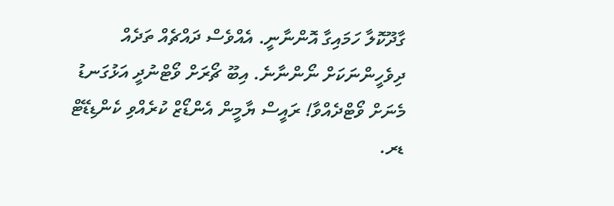ގާދޫކޮލާ ހަމައިގާ އޮންނާނީ. އެއްވެސް ދައްޗެއް ތަދެއް ދިވެހީންނަކަށް ނޯންނާނެ. އިބޫ ޗޯރަށް ވޯޓްނުދީ އަޅުގަނޑު މެނަށް ވޯޓްދެއްވާ! ރައީސް ޔާމީން އެންޑޯޒް ކުރެއްވި ކެންޑިޑޭޓް ޑރ.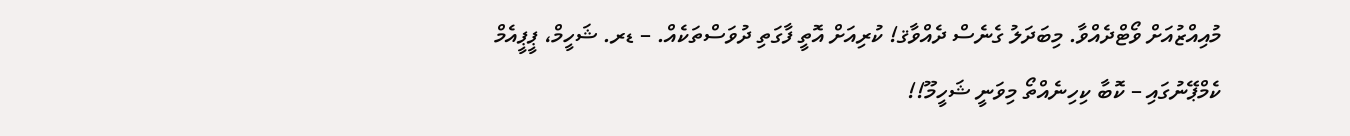މުއިއްޒުއަށް ވޯޓްދެއްވާ. މިބަދަލު ގެނެސް ދެއްވާޤ! ކުރިއަށް އޮތީ ފާގަތި ދުވަސްތަކެއް. – ޑރ. ޝަހީމް، ޕީޕީއެމް ކެމްޕޭނުގައި – ކޮބާ ކިހިނެއްތޯ މިވަނީ ޝަހީމޫ!!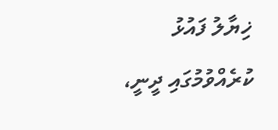ޚިޔާލު ފައުޅު ކުރެއްވުމުގައި ދީނީ،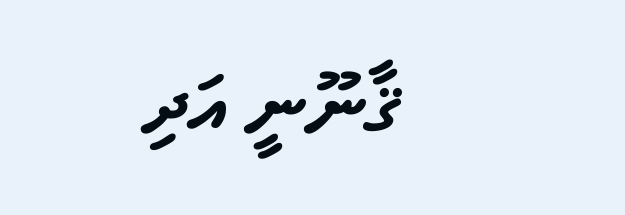ޤާނޫނީ އަދި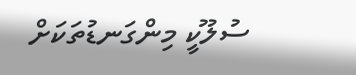ސުލޫކީ މިންގަނޑުތަކަށް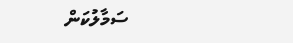ސަމާލުކަން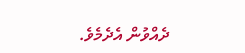ދެއްވުން އެދެމެވެ.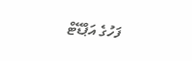ފަހުގެ އަޕްޑޭޓް